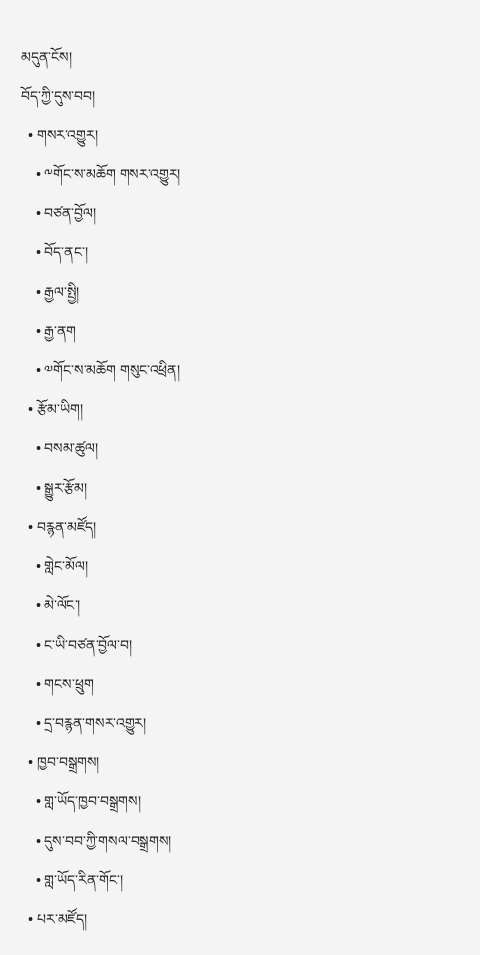མདུན་ངོས།
བོད་ཀྱི་དུས་བབ།
  • གསར་འགྱུར།
    • ༸གོང་ས་མཆོག གསར་འགྱུར།
    • བཙན་བྱོལ།
    • བོད་ནང་།
    • རྒྱལ་སྤྱི།
    • རྒྱ་ནག
    • ༧གོང་ས་མཆོག གསུང་འཕྲིན།
  • རྩོམ་ཡིག།
    • བསམ་ཚུལ།
    • སྒྱུར་རྩོམ།
  • བརྙན་མཛོད།
    • གླེང་མོལ།
    • མེ་ལོང་།
    • ང་ཡི་བཙན་བྱོལ་བ།
    • གངས་ཕྲུག
    • དྲ་བརྙན་གསར་འགྱུར།
  • ཁྱབ་བསྒྲགས།
    • གླ་ཡོད་ཁྱབ་བསྒྲགས།
    • དུས་བབ་ཀྱི་གསལ་བསྒྲགས།
    • གླ་ཡོད་རིན་གོང་།
  • པར་མཛོད།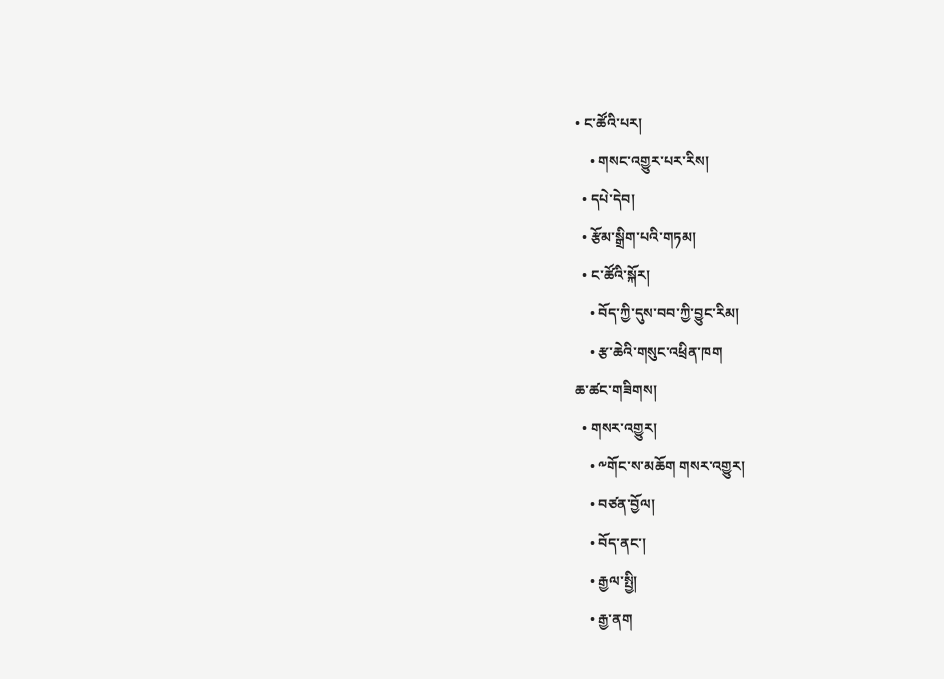• ང་ཚོའི་པར།
    • གསང་འགྱུར་པར་རིས།
  • དཔེ་དེབ།
  • རྩོམ་སྒྲིག་པའི་གཏམ།
  • ང་ཚོའི་སྐོར།
    • བོད་ཀྱི་དུས་བབ་ཀྱི་བྱུང་རིམ།
    • རྩ་ཆེའི་གསུང་འཕྲིན་ཁག
ཆ་ཚང་གཟིགས།
  • གསར་འགྱུར།
    • ༸གོང་ས་མཆོག གསར་འགྱུར།
    • བཙན་བྱོལ།
    • བོད་ནང་།
    • རྒྱལ་སྤྱི།
    • རྒྱ་ནག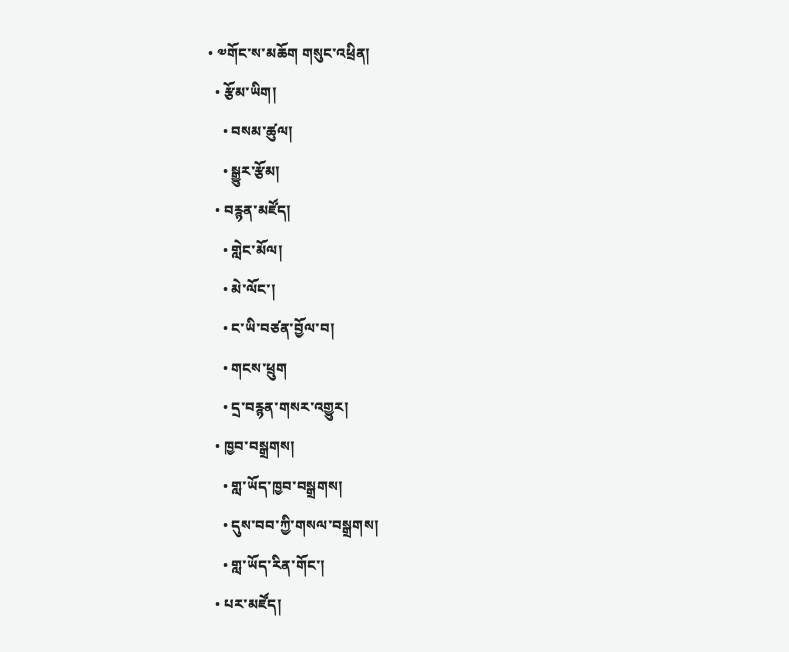• ༧གོང་ས་མཆོག གསུང་འཕྲིན།
  • རྩོམ་ཡིག།
    • བསམ་ཚུལ།
    • སྒྱུར་རྩོམ།
  • བརྙན་མཛོད།
    • གླེང་མོལ།
    • མེ་ལོང་།
    • ང་ཡི་བཙན་བྱོལ་བ།
    • གངས་ཕྲུག
    • དྲ་བརྙན་གསར་འགྱུར།
  • ཁྱབ་བསྒྲགས།
    • གླ་ཡོད་ཁྱབ་བསྒྲགས།
    • དུས་བབ་ཀྱི་གསལ་བསྒྲགས།
    • གླ་ཡོད་རིན་གོང་།
  • པར་མཛོད།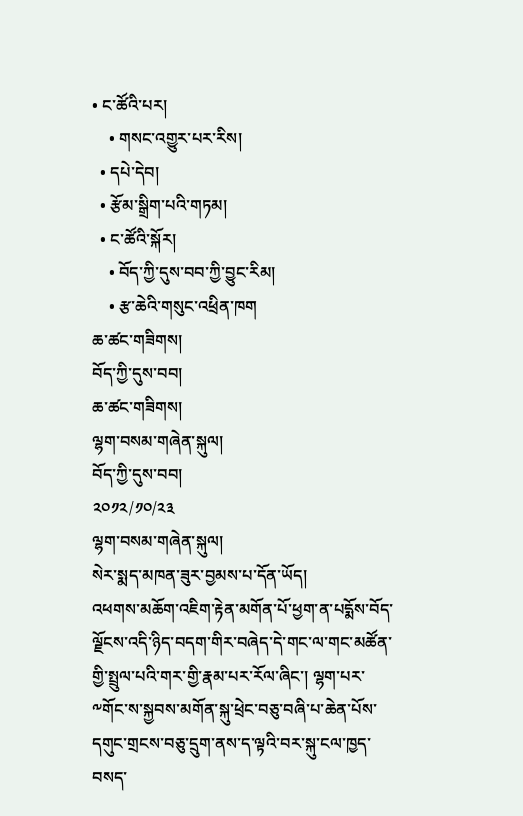• ང་ཚོའི་པར།
    • གསང་འགྱུར་པར་རིས།
  • དཔེ་དེབ།
  • རྩོམ་སྒྲིག་པའི་གཏམ།
  • ང་ཚོའི་སྐོར།
    • བོད་ཀྱི་དུས་བབ་ཀྱི་བྱུང་རིམ།
    • རྩ་ཆེའི་གསུང་འཕྲིན་ཁག
ཆ་ཚང་གཟིགས།
བོད་ཀྱི་དུས་བབ།
ཆ་ཚང་གཟིགས།
ལྷག་བསམ་གཞེན་སྐུལ།
བོད་ཀྱི་དུས་བབ།
༢༠༡༢/༡༠/༢༣
ལྷག་བསམ་གཞེན་སྐུལ།
སེར་སྨད་མཁན་ཟུར་བྱམས་པ་དོན་ཡོད།
འཕགས་མཆོག་འཇིག་རྟེན་མགོན་པོ་ཕྱག་ན་པདྨོས་བོད་ལྗོངས་འདི་ཉིད་བདག་གིར་བཞེད་དེ་གང་ལ་གང་མཚོན་གྱི་སྤྲུལ་པའི་གར་གྱི་རྣམ་པར་རོལ་ཞིང་། ལྷག་པར་༸གོང་ས་སྐྱབས་མགོན་སྐུ་ཕྲེང་བཅུ་བཞི་པ་ཆེན་པོས་དགུང་གྲངས་བཅུ་དྲུག་ནས་ད་ལྟའི་བར་སྐུ་ངལ་ཁྱད་བསད་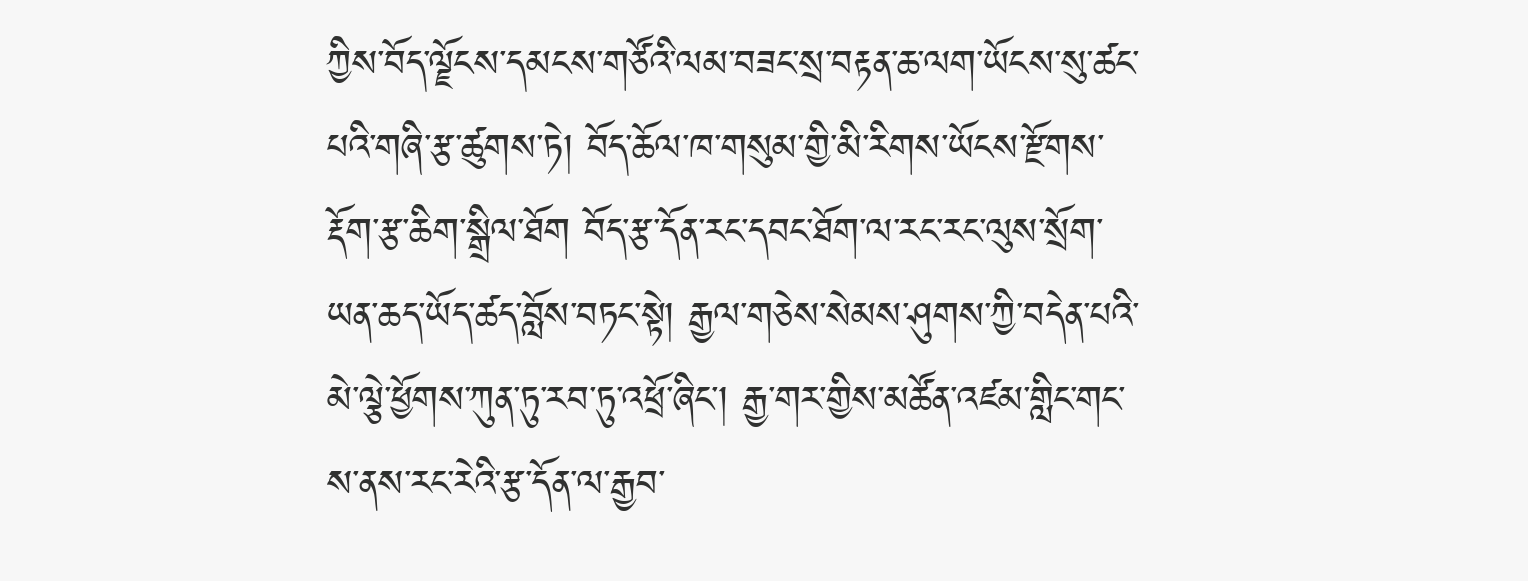ཀྱིས་བོད་ལྗོངས་དམངས་གཙོའི་ལམ་བཟང་སྲ་བརྟན་ཆ་ལག་ཡོངས་སུ་ཚང་པའི་གཞི་རྩ་ཚུགས་ཏེ། བོད་ཆོལ་ཁ་གསུམ་གྱི་མི་རིགས་ཡོངས་རྫོགས་རྡོག་རྩ་ཆིག་སྒྲིལ་ཐོག བོད་རྩ་དོན་རང་དབང་ཐོག་ལ་རང་རང་ལུས་སྲོག་ཡན་ཆད་ཡོད་ཚད་བློས་བཏང་སྟེ། རྒྱལ་གཅེས་སེམས་ཤུགས་ཀྱི་བདེན་པའི་མེ་ལྕེ་ཕྱོགས་ཀུན་ཏུ་རབ་ཏུ་འཕྲོ་ཞིང་། རྒྱ་གར་གྱིས་མཚོན་འཛམ་གླིང་གང་ས་ནས་རང་རེའི་རྩ་དོན་ལ་རྒྱབ་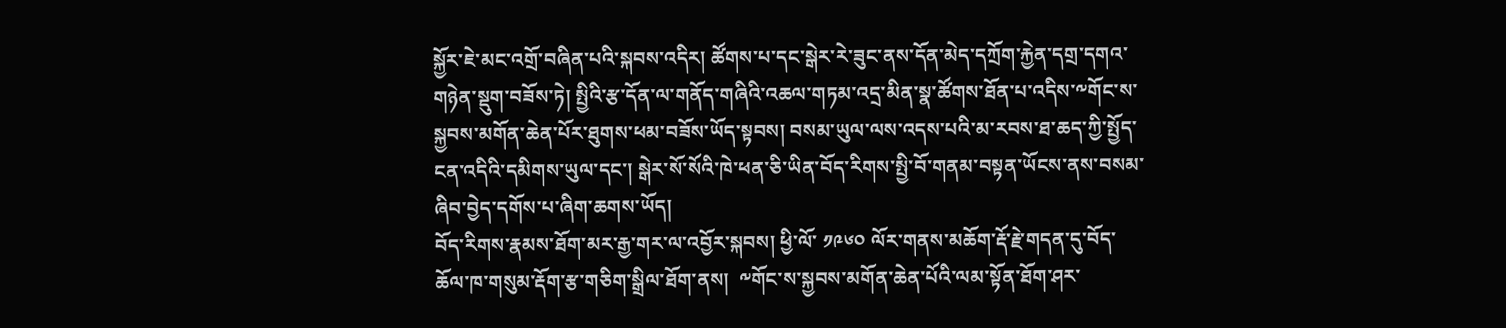སྐྱོར་ཇེ་མང་འགྲོ་བཞིན་པའི་སྐབས་འདིར། ཚོགས་པ་དང་སྒེར་རེ་ཟུང་ནས་དོན་མེད་དཀྲོག་རྐྱེན་དགྲ་དགའ་གཉེན་སྡུག་བཟོས་ཏེ། སྤྱིའི་རྩ་དོན་ལ་གནོད་གཞིའི་འཆལ་གཏམ་འདྲ་མིན་སྣ་ཚོགས་ཐོན་པ་འདིས་༸གོང་ས་སྐྱབས་མགོན་ཆེན་པོར་ཐུགས་ཕམ་བཟོས་ཡོད་སྟབས། བསམ་ཡུལ་ལས་འདས་པའི་མ་རབས་ཐ་ཆད་ཀྱི་སྤྱོད་ངན་འདིའི་དམིགས་ཡུལ་དང་། སྒེར་སོ་སོའི་ཁེ་ཕན་ཅི་ཡིན་བོད་རིགས་སྤྱི་བོ་གནམ་བསྟན་ཡོངས་ནས་བསམ་ཞིབ་བྱེད་དགོས་པ་ཞིག་ཆགས་ཡོད།
བོད་རིགས་རྣམས་ཐོག་མར་རྒྱ་གར་ལ་འབྱོར་སྐབས། ཕྱི་ལོ་ ༡༩༦༠ ལོར་གནས་མཆོག་རྡོ་རྗེ་གདན་དུ་བོད་ཆོལ་ཁ་གསུམ་རྡོག་རྩ་གཅིག་སྒྲིལ་ཐོག་ནས།  ༸གོང་ས་སྐྱབས་མགོན་ཆེན་པོའི་ལམ་སྟོན་ཐོག་ཤར་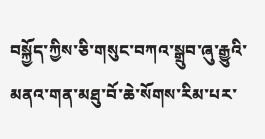བསྐྱོད་ཀྱིས་ཅི་གསུང་བཀའ་སྒྲུབ་ཞུ་རྒྱུའི་མནའ་གན་མཐུ་བོ་ཆེ་སོགས་རིམ་པར་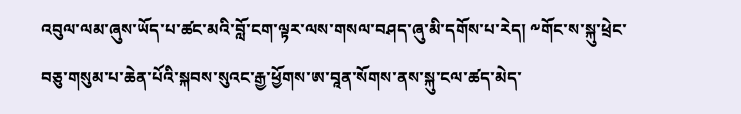འབུལ་ལམ་ཞུས་ཡོད་པ་ཚང་མའི་བློ་ངག་ལྟར་ལས་གསལ་བཤད་ཞུ་མི་དགོས་པ་རེད། ༸གོང་ས་སྐུ་ཕྲེང་བཅུ་གསུམ་པ་ཆེན་པོའི་སྐབས་སུའང་རྒྱ་ཕྱོགས་ཨ་བཱན་སོགས་ནས་སྐུ་ངལ་ཚད་མེད་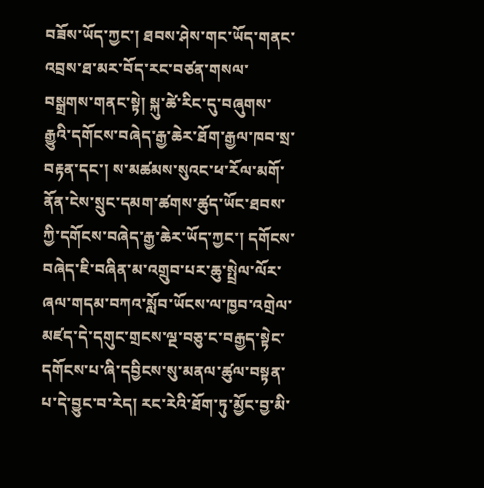བཟོས་ཡོད་ཀྱང་། ཐབས་ཤེས་གང་ཡོད་གནང་འབྲས་ཐ་མར་བོད་རང་བཙན་གསལ་བསྒྲགས་གནང་སྟེ། སྐུ་ཚེ་རིང་དུ་བཞུགས་རྒྱུའི་དགོངས་བཞེད་རྒྱ་ཆེར་ཐོག་རྒྱལ་ཁབ་སྲ་བརྟན་དང་། ས་མཚམས་སུའང་ཕ་རོལ་མགོ་ནོན་ངེས་སྲུང་དམག་ཚགས་ཚུད་ཡོང་ཐབས་ཀྱི་དགོངས་བཞེད་རྒྱ་ཆེར་ཡོད་ཀྱང་། དགོངས་བཞེད་ཇི་བཞིན་མ་འགྲུབ་པར་ཆུ་སྤྲེལ་ལོར་ཞལ་གདམ་བཀའ་སློབ་ཡོངས་ལ་ཁྱབ་འགྲེལ་མཛད་དེ་དགུང་གྲངས་ལྔ་བཅུ་ང་བརྒྱད་སྟེང་དགོངས་པ་ཞི་དབྱིངས་སུ་མནལ་ཚུལ་བསྟན་པ་དེ་བྱུང་བ་རེད། རང་རེའི་ཐོག་ཏུ་མྱོང་བྱ་མི་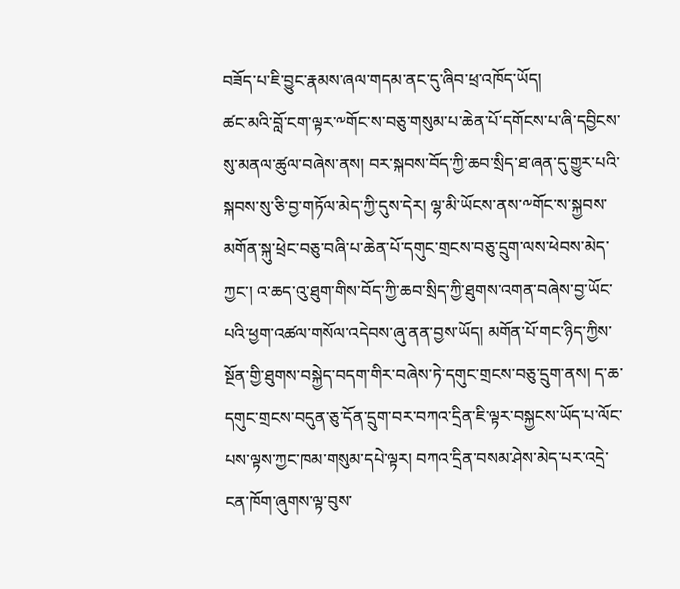བཟོད་པ་ཇི་བྱུང་རྣམས་ཞལ་གདམ་ནང་དུ་ཞིབ་ཕྲ་འཁོད་ཡོད།
ཚང་མའི་བློ་ངག་ལྟར་༸གོང་ས་བཅུ་གསུམ་པ་ཆེན་པོ་དགོངས་པ་ཞི་དབྱིངས་སུ་མནལ་ཚུལ་བཞེས་ནས། བར་སྐབས་བོད་ཀྱི་ཆབ་སྲིད་ཐ་ཞན་དུ་གྱུར་པའི་སྐབས་སུ་ཅི་བྱ་གཏོལ་མེད་ཀྱི་དུས་དེར། ལྷ་མི་ཡོངས་ནས་༸གོང་ས་སྐྱབས་མགོན་སྐུ་ཕྲེང་བཅུ་བཞི་པ་ཆེན་པོ་དགུང་གྲངས་བཅུ་དྲུག་ལས་ཕེབས་མེད་ཀྱང་། འ་ཆད་འུ་ཐུག་གིས་བོད་ཀྱི་ཆབ་སྲིད་ཀྱི་ཐུགས་འགན་བཞེས་བྱ་ཡོང་པའི་ཕྱག་འཚལ་གསོལ་འདེབས་ཞུ་ནན་བྱས་ཡོད། མགོན་པོ་གང་ཉིད་ཀྱིས་སྔོན་གྱི་ཐུགས་བསྐྱེད་བདག་གིར་བཞེས་ཏེ་དགུང་གྲངས་བཅུ་དྲུག་ནས། ད་ཆ་དགུང་གྲངས་བདུན་ཅུ་དོན་དྲུག་བར་བཀའ་དྲིན་ཇི་ལྟར་བསྐྱངས་ཡོད་པ་ལོང་པས་ལྟས་ཀྱང་ཁམ་གསུམ་དཔེ་ལྟར། བཀའ་དྲིན་བསམ་ཤེས་མེད་པར་འདྲེ་ངན་ཁོག་ཞུགས་ལྟ་བུས་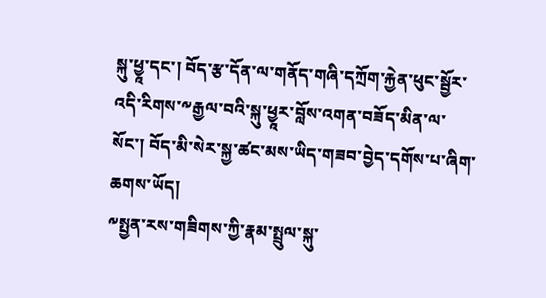སྐུ་ཕྱཱ་དང་། བོད་རྩ་དོན་ལ་གནོད་གཞི་དཀྲོག་རྐྱེན་ཕུང་སྦྱོར་འདི་རིགས་༸རྒྱལ་བའི་སྐུ་ཕྱཱར་བློས་འགན་བཟོད་མིན་ལ་སོང་། བོད་མི་སེར་སྐྱ་ཚང་མས་ཡིད་གཟབ་བྱེད་དགོས་པ་ཞིག་ཆགས་ཡོད།
༸སྤྱན་རས་གཟིགས་ཀྱི་རྣམ་སྤྲུལ་སྐུ་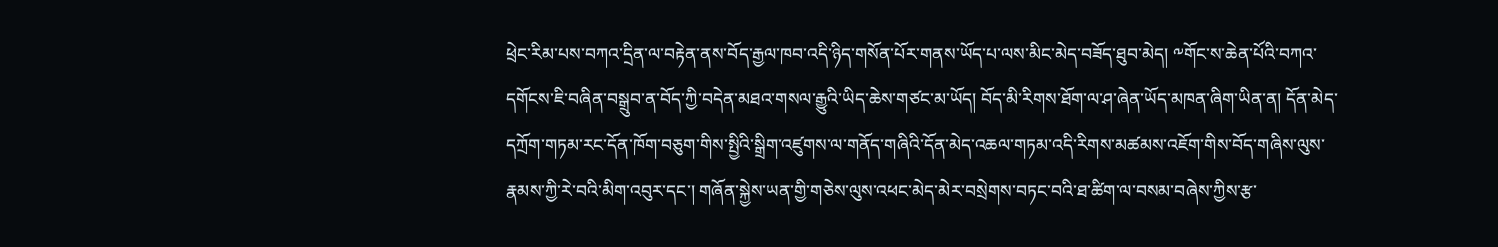ཕྲེང་རིམ་པས་བཀའ་དྲིན་ལ་བརྟེན་ནས་བོད་རྒྱལ་ཁབ་འདི་ཉིད་གསོན་པོར་གནས་ཡོད་པ་ལས་མིང་མེད་བཟོད་ཐུབ་མེད། ༸གོང་ས་ཆེན་པོའི་བཀའ་དགོངས་ཇི་བཞིན་བསྒྲུབ་ན་བོད་ཀྱི་བདེན་མཐའ་གསལ་རྒྱུའི་ཡིད་ཆེས་གཙང་མ་ཡོད། བོད་མི་རིགས་ཐོག་ལ་ཤ་ཞེན་ཡོད་མཁན་ཞིག་ཡིན་ན། དོན་མེད་དཀྲོག་གཏམ་རང་དོན་ཁོག་བཅུག་གིས་སྤྱིའི་སྒྲིག་འཛུགས་ལ་གནོད་གཞིའི་དོན་མེད་འཆལ་གཏམ་འདི་རིགས་མཚམས་འཇོག་གིས་བོད་གཞིས་ལུས་རྣམས་ཀྱི་རེ་བའི་མིག་འབུར་དང་། གཞོན་སྐྱེས་ཡན་གྱི་གཅེས་ལུས་འཕང་མེད་མེར་བསྲེགས་བཏང་བའི་ཐ་ཚིག་ལ་བསམ་བཞེས་ཀྱིས་རྩ་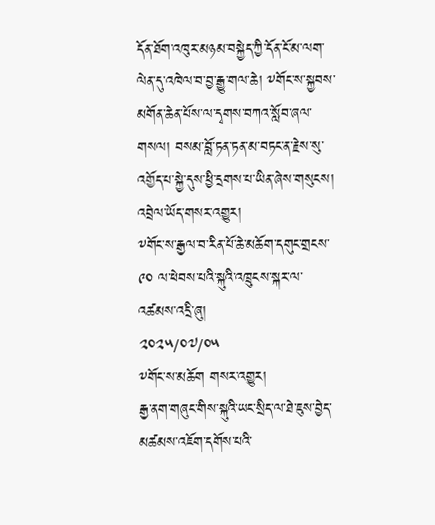དོན་ཐོག་འཁུར་མཉམ་བསྐྱེད་ཀྱི་དོན་ངོ་མ་ལག་ལེན་དུ་འཁེལ་བ་བྱ་རྒྱུ་གལ་ཆེ། ༸གོང་ས་སྐྱབས་མགོན་ཆེན་པོས་ལ་དྭགས་བཀའ་སློབ་ཞལ་གསལ། བསམ་བློ་ཏན་ཏན་མ་བཏང་ན་རྗེས་སུ་འགྱོད་པ་སྐྱེ་དུས་ཕྱི་དྲགས་པ་ཡིན་ཞེས་གསུངས།
འབྲེལ་ཡོད་གསར་འགྱུར།
༸གོང་ས་རྒྱལ་བ་རིན་པོ་ཆེ་མཆོག་དགུང་གྲངས་ ༩༠ ལ་ཕེབས་པའི་སྐུའི་འཁྲུངས་སྐར་ལ་འཚམས་འདྲི་ཞུ།
༢༠༢༥/༠༧/༠༥
༸གོང་ས་མཆོག གསར་འགྱུར།
རྒྱ་ནག་གཞུང་གིས་སྐུའི་ཡང་སྲིད་ལ་ཐེ་ཇུས་བྱེད་མཚམས་འཇོག་དགོས་པའི་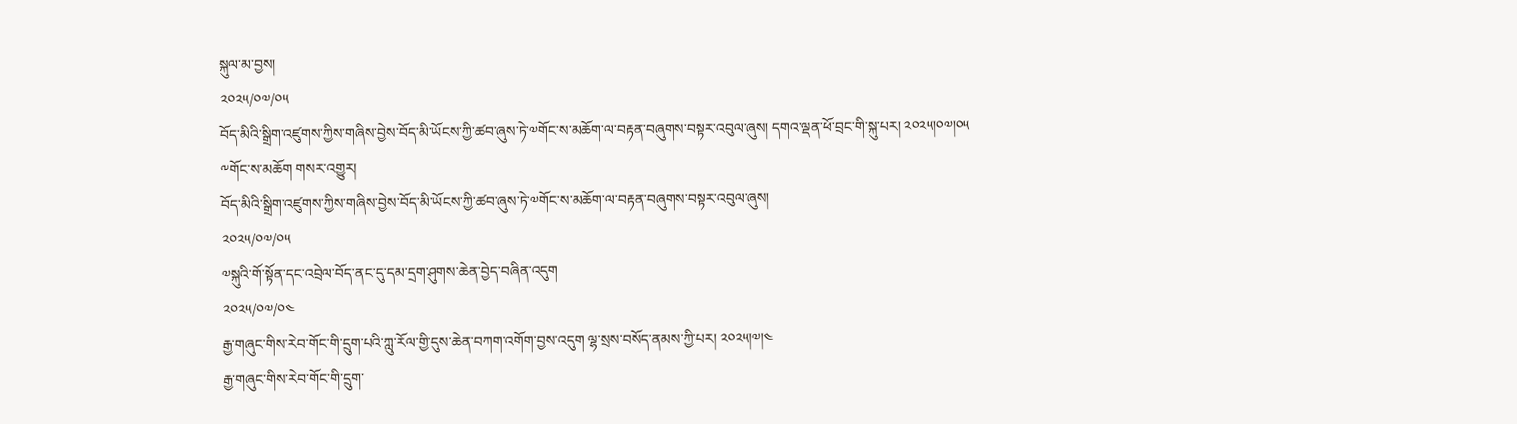སྐུལ་མ་བྱས།
༢༠༢༥/༠༧/༠༥
བོད་མིའི་སྒྲིག་འཛུགས་ཀྱིས་གཞིས་བྱེས་བོད་མི་ཡོངས་ཀྱི་ཚབ་ཞུས་ཏེ་༧གོང་ས་མཆོག་ལ་བརྟན་བཞུགས་བསྟར་འབུལ་ཞུས། དགའ་ལྡན་ཕོ་བྲང་གི་སྐུ་པར། ༢༠༢༥།༠༧།༠༥
༸གོང་ས་མཆོག གསར་འགྱུར།
བོད་མིའི་སྒྲིག་འཛུགས་ཀྱིས་གཞིས་བྱེས་བོད་མི་ཡོངས་ཀྱི་ཚབ་ཞུས་ཏེ་༧གོང་ས་མཆོག་ལ་བརྟན་བཞུགས་བསྟར་འབུལ་ཞུས།
༢༠༢༥/༠༧/༠༥
༧སྐུའི་གོ་སྟོན་དང་འབྲེལ་བོད་ནང་དུ་དམ་དྲག་ཤུགས་ཆེན་བྱེད་བཞིན་འདུག
༢༠༢༥/༠༧/༠༤
རྒྱ་གཞུང་གིས་རེབ་གོང་གི་དྲུག་པའི་ཀླུ་རོལ་གྱི་དུས་ཆེན་བཀག་འགོག་བྱས་འདུག ལྷ་སྲས་བསོད་ནམས་ཀྱི་པར། ༢༠༢༥།༧།༤
རྒྱ་གཞུང་གིས་རེབ་གོང་གི་དྲུག་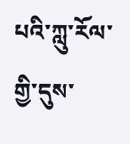པའི་ཀླུ་རོལ་གྱི་དུས་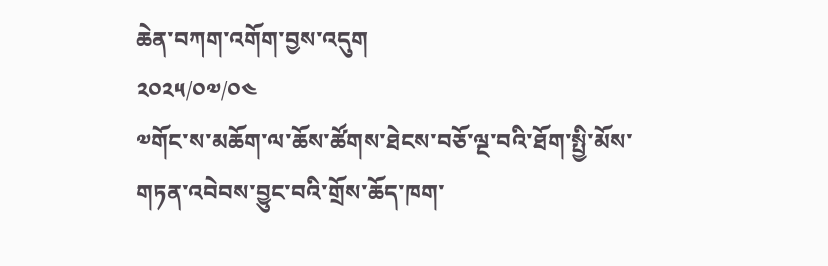ཆེན་བཀག་འགོག་བྱས་འདུག
༢༠༢༥/༠༧/༠༤
༧གོང་ས་མཆོག་ལ་ཆོས་ཚོགས་ཐེངས་བཅོ་ལྔ་བའི་ཐོག་སྤྱི་མོས་གཏན་འབེབས་བྱུང་བའི་གྲོས་ཆོད་ཁག་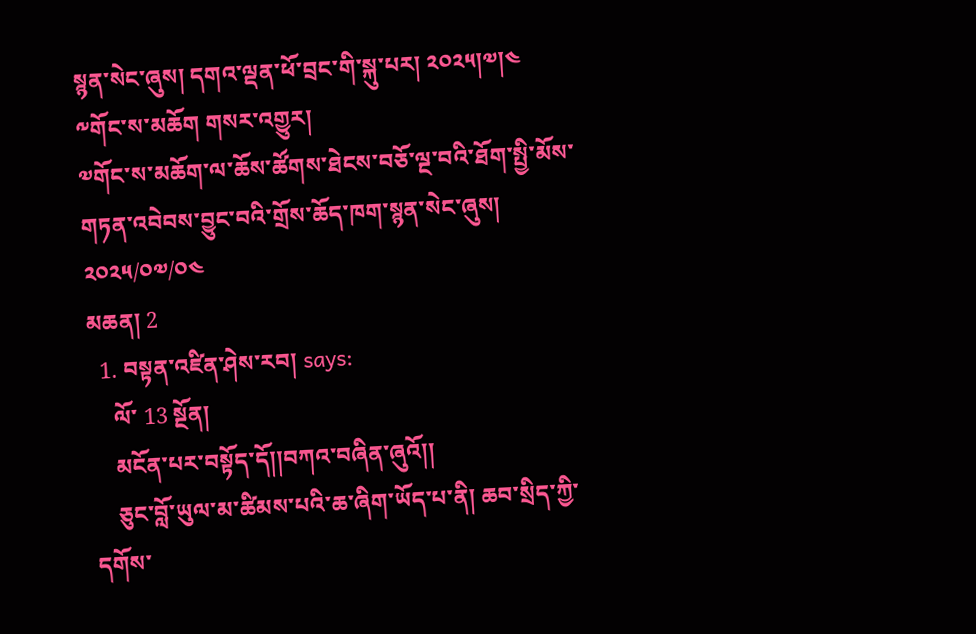སྙན་སེང་ཞུས། དགའ་ལྡན་ཕོ་བྲང་གི་སྐུ་པར། ༢༠༢༥།༧།༤
༸གོང་ས་མཆོག གསར་འགྱུར།
༧གོང་ས་མཆོག་ལ་ཆོས་ཚོགས་ཐེངས་བཅོ་ལྔ་བའི་ཐོག་སྤྱི་མོས་གཏན་འབེབས་བྱུང་བའི་གྲོས་ཆོད་ཁག་སྙན་སེང་ཞུས།
༢༠༢༥/༠༧/༠༤
མཆན། 2
  1. བསྟན་འཛིན་ཤེས་རབ། says:
    ལོ་ 13 སྔོན།
    མངོན་པར་བསྟོད་དོ།།བཀའ་བཞིན་ཞུའོ།།
    ཅུང་བློ་ཡུལ་མ་ཚིམས་པའི་ཆ་ཞིག་ཡོད་པ་ནི། ཆབ་སྲིད་ཀྱི་དགོས་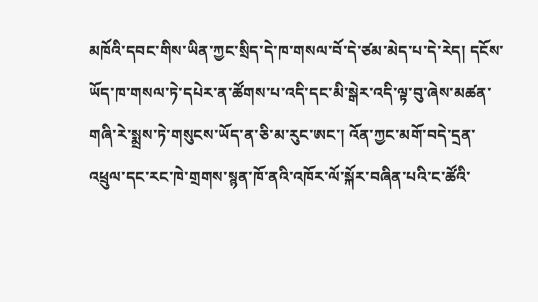མཁོའི་དབང་གིས་ཡིན་ཀྱང་སྲིད་དེ་ཁ་གསལ་བོ་དེ་ཙམ་མེད་པ་དེ་རེད། དངོས་ཡོད་ཁ་གསལ་ཏེ་དཔེར་ན་ཚོགས་པ་འདི་དང་མི་སྒེར་འདི་ལྟ་བུ་ཞེས་མཚན་གཞི་རེ་སྨྲས་ཏེ་གསུངས་ཡོད་ན་ཅི་མ་རུང་ཨང་། འོན་ཀྱང་མགོ་བདེ་དྲན་འཕྲུལ་དང་རང་ཁེ་གྲགས་སྙན་ཁོ་ནའི་འཁོར་ལོ་སྐོར་བཞིན་པའི་ང་ཚོའི་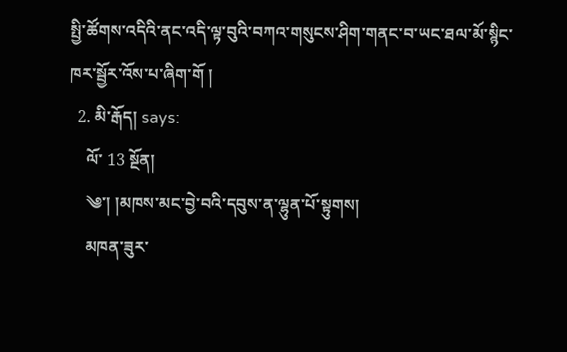སྤྱི་ཚོགས་འདིའི་ནང་འདི་ལྟ་བུའི་བཀའ་གསུངས་ཤིག་གནང་བ་ཡང་ཐལ་མོ་སྙིང་ཁར་སྦྱོར་འོས་པ་ཞིག་གོ །
  2. མི་རྒོད། says:
    ལོ་ 13 སྔོན།
    ༄་། །མཁས་མང་བྱེ་བའི་དབུས་ན་ལྷུན་པོ་སྟུགས།
    མཁན་ཟུར་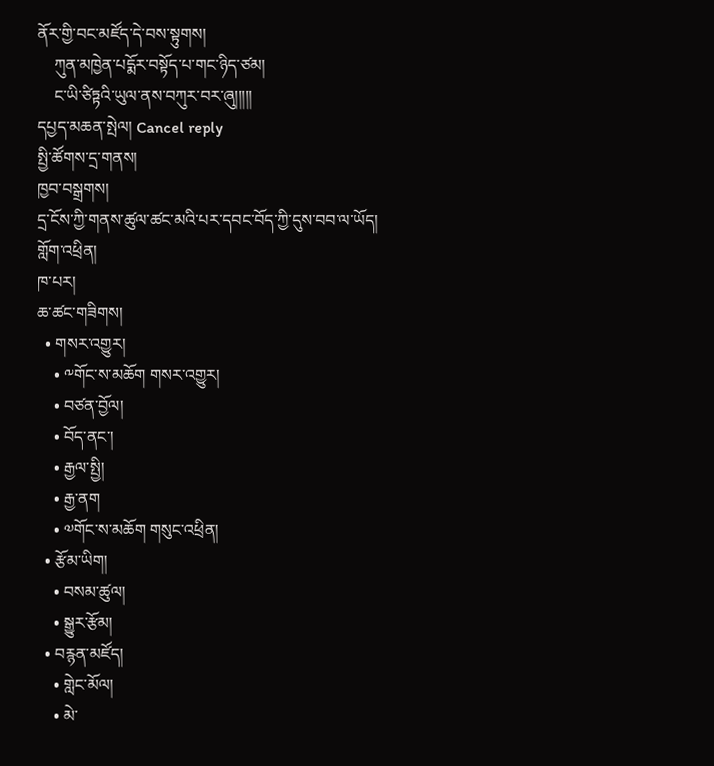ནོར་གྱི་བང་མཛོད་དེ་བས་སྟུགས།
    ཀུན་མཁྱེན་པདྨོར་བསྟོད་པ་གང་ཉིད་ཙམ།
    ང་ཡི་ཙིཏྟའི་ཡུལ་ནས་བཀུར་བར་ཞུ།།།།།
དཔྱད་མཆན་སྤེལ། Cancel reply
སྤྱི་ཚོགས་དྲ་གནས།
ཁྱབ་བསྒྲགས།
དྲ་ངོས་ཀྱི་གནས་ཚུལ་ཚང་མའི་པར་དབང་བོད་ཀྱི་དུས་བབ་ལ་ཡོད།
གློག་འཕྲིན།
ཁ་པར།
ཆ་ཚང་གཟིགས།
  • གསར་འགྱུར།
    • ༸གོང་ས་མཆོག གསར་འགྱུར།
    • བཙན་བྱོལ།
    • བོད་ནང་།
    • རྒྱལ་སྤྱི།
    • རྒྱ་ནག
    • ༧གོང་ས་མཆོག གསུང་འཕྲིན།
  • རྩོམ་ཡིག།
    • བསམ་ཚུལ།
    • སྒྱུར་རྩོམ།
  • བརྙན་མཛོད།
    • གླེང་མོལ།
    • མེ་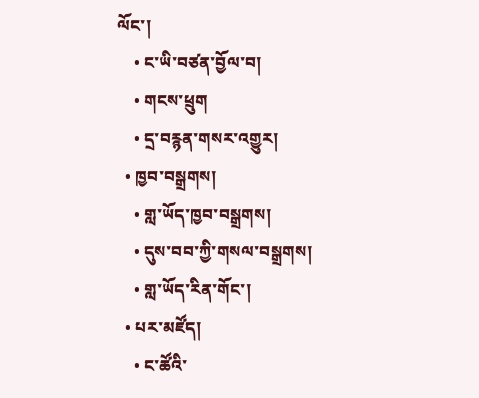ལོང་།
    • ང་ཡི་བཙན་བྱོལ་བ།
    • གངས་ཕྲུག
    • དྲ་བརྙན་གསར་འགྱུར།
  • ཁྱབ་བསྒྲགས།
    • གླ་ཡོད་ཁྱབ་བསྒྲགས།
    • དུས་བབ་ཀྱི་གསལ་བསྒྲགས།
    • གླ་ཡོད་རིན་གོང་།
  • པར་མཛོད།
    • ང་ཚོའི་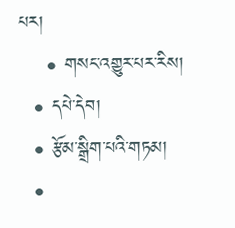པར།
    • གསང་འགྱུར་པར་རིས།
  • དཔེ་དེབ།
  • རྩོམ་སྒྲིག་པའི་གཏམ།
  •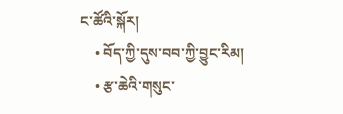ང་ཚོའི་སྐོར།
    • བོད་ཀྱི་དུས་བབ་ཀྱི་བྱུང་རིམ།
    • རྩ་ཆེའི་གསུང་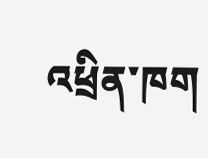འཕྲིན་ཁག